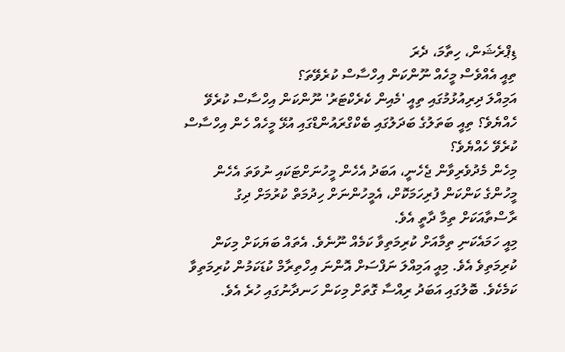ޑިޕްރެޝަން، ހިތާމަ، ދެރަ
ތިއީ އެއްވެސް މީހެއް ނޫންކަން އިހްސާސް ކުރެވޭތަ؟
އަމިއްލަ ދިރިއުޅުމުގައި ތިއީ 'މެއިން ކެރެކްޓަރު' ނޫންކަން އިހްސާސް ކުރެވޭ ހެއްޔެވެ؟ ތިއީ ބަތަލުގެ ބަދަލުގައި ބެކްގްރައުންޑްގައި އުޅޭ މީހެއް ހެން އިހްސާސް ކުރެވޭ ހެއްޔެވެ؟
މިހެން މެދުވެރިވާން ޖެހެނީ، އަބަދު އެހެން މީހުނަށްޓަކައި ނުވަތަ އެހެން މީހުންގެ ކަންކަން ފުރިހަމަކޮށް، އެމީހުންނަށް ހިދުމަތް ކުރުމަށް ދިގު ރާސްތާއަކަށް ތިމާ ދާތީ އެވެ.
މިއީ ހަމައެކަނި ތިމާއަށް ކުރިމަތިވާ ކަމެއް ނޫނެވެ. އެތައް ބަޔަކަށް މިކަން ކުރިމަތިވެ އެވެ. މިއީ އަމިއްލަ ނަފްސަށް އޮންނަ އިހްތިރާމް ކުޑަކަމުން ކުރިމަތިވާ ކަމެކެވެ. ބޮލުގައި އަބަދު ރިއްސާ ގޮތަށް މިކަން ހަނދާނުގައި ހުރެ އެވެ.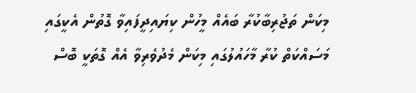މިކަން ތަޖުރިބާކުރާ ބައެއް މީހުން ކިޔައިދީފައިވާ ގޮތުން އެކީގައި މަސައްކަތް ކުރާ މާހައުލުގައި މިކަން މެދުވެރިވާ އެއް ގޮތަކީ ބޮސް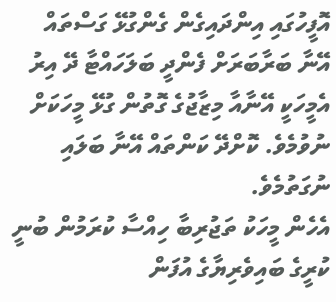އޮފީހުގައި އިންދައިގެން ގެންގުޅޭ ގަސްތައް އޭނާ ބަރާބަރަށް ފެންދީ ބަލަހައްޓާ ދޭ އިރު އެމީހަކީ އޭނާއާ މިޒާޖުގެ ގޮތުން ގުޅޭ މީހަކަށް ނުވުމެވެ. ކޮށްދޭ ކަންތައް އޭނާ ބަލައި ނުގަތުމެވެ.
އެހެން މީހަކު ތަޖުރިބާ ހިއްސާ ކުރަމުން ބުނީ ކުރީގެ ބައިވެރިޔާގެ އުފަން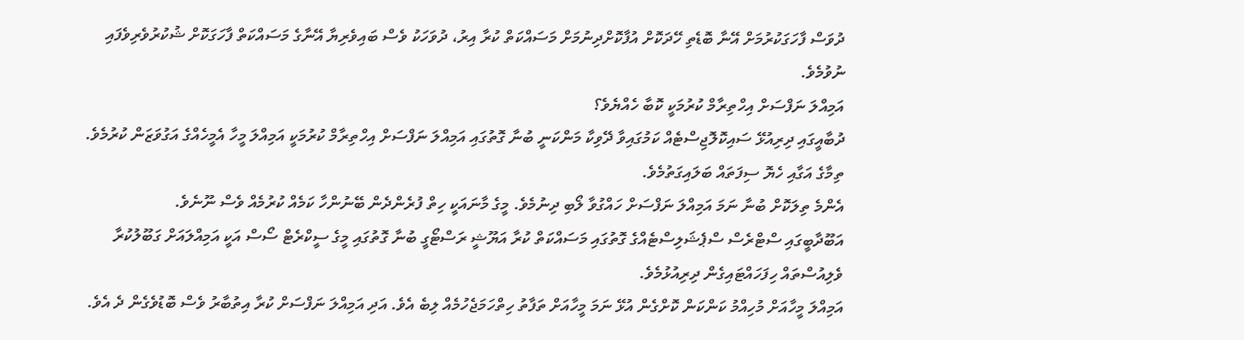ދުވަސް ފާހަގަކުރުމަށް އޭނާ ބޮޑެތި ހޭދަކޮށް އުފާކޮށްދިނުމަށް މަސައްކަތް ކުރާ އިރު، ދުވަހަކު ވެސް ބައިވެރިޔާ އޭނާގެ މަސައްކަތް ފާހަގަކޮށް ޝުކުރުވެރިވެފައި ނުވުމެވެ.
އަމިއްލަ ނަފްސަށް އިހްތިރާމް ކުރުމަކީ ކޮބާ ހެއްޔެވެ؟
ދުބާއީގައި ދިރިއުޅޭ ސައިކޮލޮޖިސްޓެއް ކަމުގައިވާ ދޭވިކާ މަންކަނީ ބުނާ ގޮތުގައި އަމިއްލަ ނަފްސަށް އިހްތިރާމް ކުރުމަކީ އަމިއްލަ މީހާ އެމީހެއްގެ އަގުވަޒަން ކުރުމެވެ. ތިމާގެ އަގާއި ހެޔޮ ސިފަތައް ބަލައިގަތުމެވެ.
އެންމެ ތިލަކޮށް ބުނާ ނަމަ އަމިއްލަ ނަފްސަށް ހައްގުވާ ލޯބި ދިނުމެވެ. މީގެ މާނައަކީ ހިތް ފުރެންދެން ބޭނުންހާ ކަމެއް ކުރުމެއް ވެސް ނޫނެވެ.
އަބޫދާބީގައި ސްޓްރެސް ސްޕެޝަލިސްޓެއްގެ ގޮތުގައި މަސައްކަތް ކުރާ އަޔޫޝީ ރަސްޓޯގީ ބުނާ ގޮތުގައި މީގެ ސީކްރެޓް ސޯސް އަކީ އަމިއްލައަށް ގަބޫލުކުރާ ވެލިއުސްތައް ހިފަހައްޓައިގެން ދިރިއުޅުމެވެ.
އަމިއްލަ މީހާއަށް މުހިއްމު ކަންކަން ކޮށްގެން އުޅޭ ނަމަ މީހާއަށް ތަފާތު ހިތްހަމަޖެހުމެއް ލިބެ އެވެ. އަދި އަމިއްލަ ނަފްސަށް ކުރާ އިތުބާރު ވެސް ބޮޑުވެގެން ދެ އެވެ.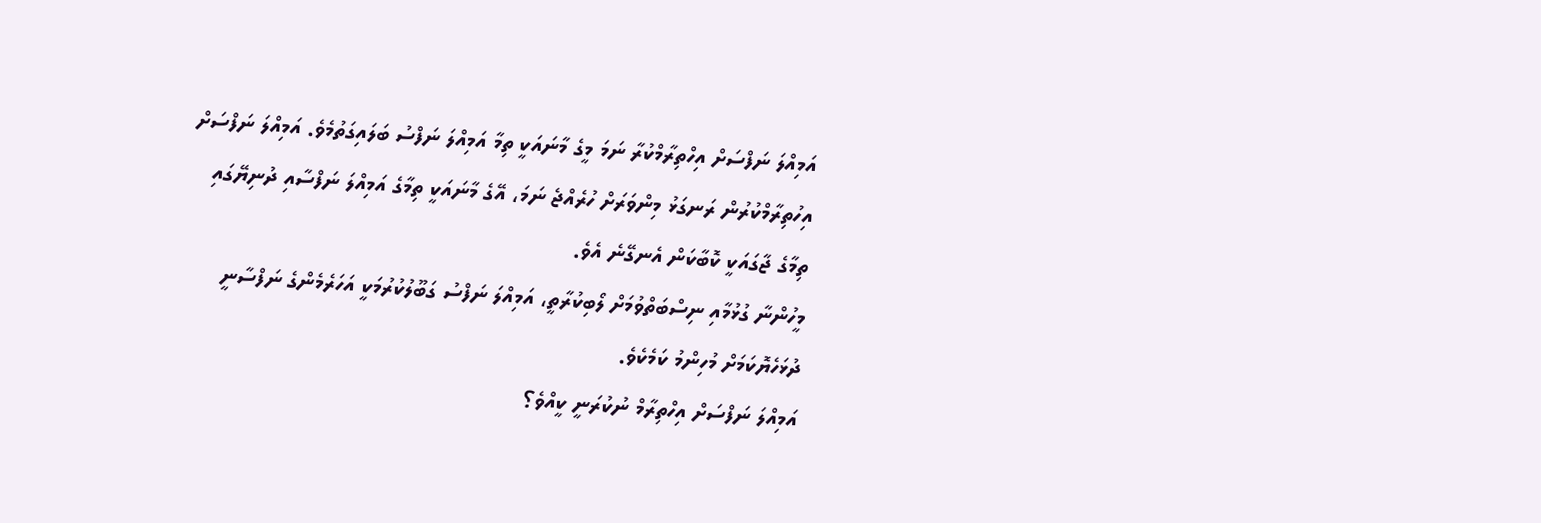އަމިއްލަ ނަފްސަށް އިހްތިރާމްކުރާ ނަމަ މީގެ މާނައަކީ ތިމާ އަމިއްލަ ނަފްސު ބަލައިގަތުމެވެ. އަމިއްލަ ނަފްސަށް އިހުތިރާމްކުރުން ރަނގަޅު މިންވަރަށް ހުރެއްޖެ ނަމަ، އޭގެ މާނައަކީ ތިމާގެ އަމިއްލަ ނަފްސާއި ދުނިޔޭގައި ތިމާގެ ޖާގައަކީ ކޮބާކަން އެނގޭނެ އެވެ.
މީހުންނާ ގުޅުމާއި ނިސްބަތްވުމަށް ލޯބިކުރާތީ، އަމިއްލަ ނަފްސު ގަބޫލުކުރުމަކީ އަހަރެމެންގެ ނަފްސާނީ ދުޅަހެޔޮކަމަށް މުހިންމު ކަމެކެވެ.
އަމިއްލަ ނަފްސަށް އިހްތިރާމް ނުކުރަނީ ކީއްވެ؟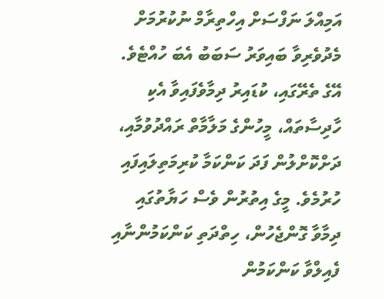އަމިއްލަ ނަފްސަށް އިހްތިރާމް ނުކުރުމަށް މެދުވެރިވާ ބައިވަރު ސަބަބު އެބަ ހުއްޓެވެ. އޭގެ ތެރޭގައި، ކުޑައިރު ދިމާވެފައިވާ އެކި ހާދިސާތައް، މީހުންގެ މަލާމާތް ރައްދުވުމާއި، ދަށްކޮށްލުން ފަދަ ކަންކަމާ ކުރިމަތިލައިފައި ހުރުމެވެ. މީގެ އިތުރުން ވެސް ހަޔާތުގައި ދިމާވާ ގޮންޖެހުން، ހިތްދަތި ކަންކަމުންނާއި ފެއިލްވާ ކަންކަމުން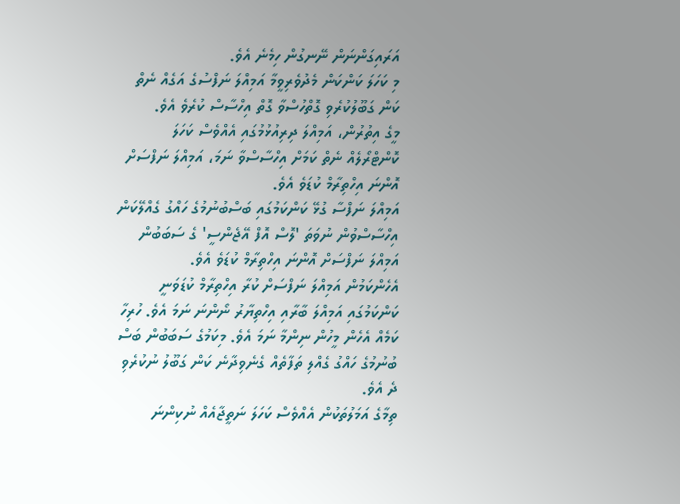އަރައިގަންނަން ނޭނގުން ހިމެނެ އެވެ.
މި ކަހަލަ ކަންކަން މެދުވެރިވީމާ އަމިއްލަ ނަފްސުގެ އަގެއް ނެތް ކަން ގަބޫލުކުރެވި ގޮތްހުސްވާ ގޮތް އިހްސާސް ކުރެވެ އެވެ.
މީގެ އިތުރުން، އަމިއްލަ ދިރިއުޅުމުގައި އެއްވެސް ކަހަލަ ކޮންޓްރޯލެއް ނެތް ކަމަށް އިހްސާސްވާ ނަމަ، އަމިއްލަ ނަފްސަށް އޮންނަ އިހްތިރާމް ކުޑަވެ އެވެ.
އަމިއްލަ ނަފްސާ ގުޅޭ ކަންކަމުގައި ބަސްބުނުމުގެ ހައްގު ގެއްލޭކަން އިހްސާސްވުން ނުވަތަ 'ލޮސް އޮފް އޭޖެންސީ' ގެ ސަބަބުން އަމިއްލަ ނަފްސަށް އޮންނަ އިހްތިރާމް ކުޑަވެ އެވެ.
އެހެންކަމުން އަމިއްލަ ނަފްސަށް ކުރާ އިހްތިރާމް ކުޑަވަނީ ކަންކަމުގައި އަމިއްލަ ބާރާއި އިހްތިޔާރު ނޯންނަ ނަމަ އެވެ. ހުރިހާ ކަމެއް އެހެން މީހުން ނިންމާ ނަމަ އެވެ. މިކަމުގެ ސަބަބުން ބަސް ބުނުމުގެ ހައްގު ގެއްލި ތަފާތެއް ގެނެވިދާނެ ކަން ގަބޫލު ނުކުރެވި ދެ އެވެ.
ތިމާގެ އަމަލުތަކުން އެއްވެސް ކަހަލަ ނަތީޖާއެއް ނުކިންނަ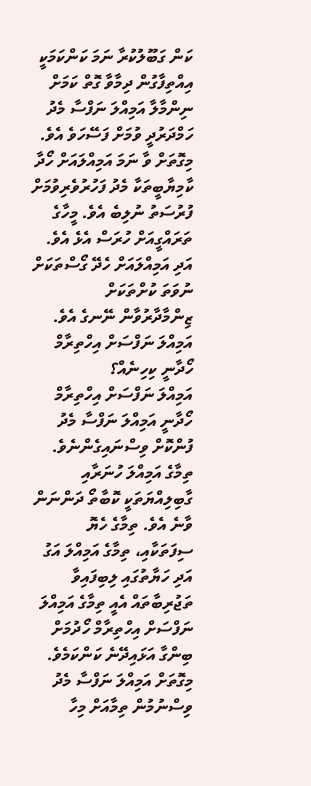ކަން ގަބޫލުކުރާ ނަމަ ކަންކަމަކީ އިއްތިފާގުން ދިމާވާ ގޮތް ކަމަށް ނިންމާލާ އަމިއްލަ ނަފްސާ މެދު ހަމްދަރުދީ ވުމަށް ފަސޭހަވެ އެވެ.
މިގޮތަށް ވާ ނަމަ އަމިއްލައަށް ހޯދާ ކާމިޔާބީތަކާ މެދު ފަހުރުވެރިވުމަށް ފުރުސަތު ނުލިބެ އެވެ. މީހާގެ ތަރައްގީއަށް ހުރަސް އެޅެ އެވެ. އަދި އަމިއްލައަށް ހެދޭ ގޯސްތަކަށް ނުވަތަ ކުށްތަކަށް ޒިންމާދާރުވާން ނޭނގެ އެވެ.
އަމިއްލަ ނަފްސަށް އިހްތިރާމް ހޯދާނީ ކިހިނެއް؟
އަމިއްލަ ނަފްސަށް އިހްތިރާމް ހޯދާނީ އަމިއްލަ ނަފްސާ މެދު ފުންކޮށް ވިސްނައިގެންނެވެ. ތިމާގެ އަމިއްލަ ހުނަރާއި ގާބިލިއްޔަތަކީ ކޮބާތޯ ދަންނަން ވާނެ އެވެ. ތިމާގެ ހެޔޮ ސިފަތަކާއި، ތިމާގެ އަމިއްލަ އަގު އަދި ހަޔާތުގައި ލިބިފައިވާ ތަޖުރިބާތައް އެއީ ތިމާގެ އަމިއްލަ ނަފްސަށް އިހްތިރާމް ހޯދުމަށް ބިންގާ އަޅައިދޭނެ ކަންކަމެވެ.
މިގޮތަށް އަމިއްލަ ނަފްސާ މެދު ވިސްނުމުން ތިމާއަށް މިހާ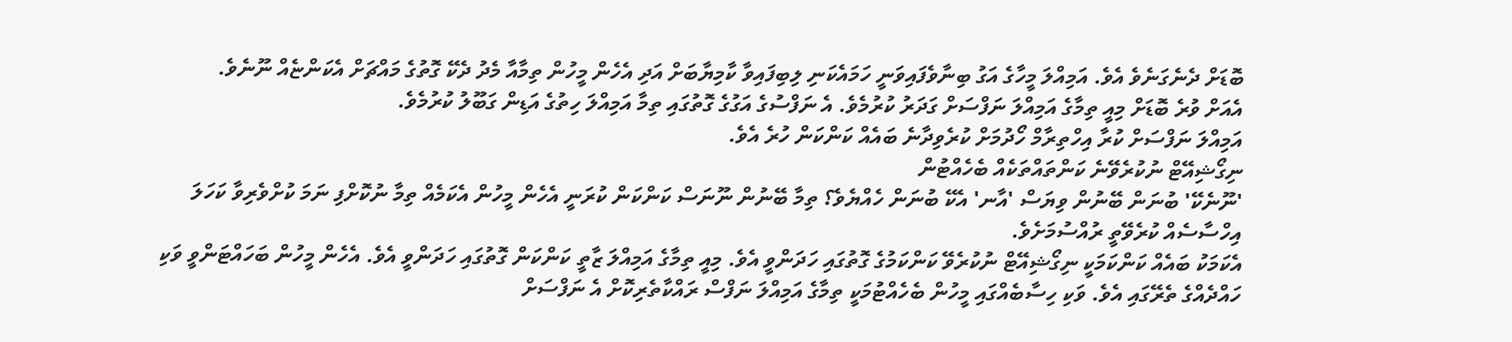ބޮޑަށް ދެނެގަނެވެ އެވެ. އަމިއްލަ މީހާގެ އަގު ބިނާވެފައިވަނީ ހަމައެކަނި ލިބިފައިވާ ކާމިޔާބަށް އަދި އެހެން މީހުން ތިމާއާ މެދު ދެކޭ ގޮތުގެ މައްޗަށް އެކަންޏެއް ނޫނެވެ.
އެއަށް ވުރެ ބޮޑަށް މިއީ ތިމާގެ އަމިއްލަ ނަފްސަށް ގަދަރު ކުރުމެވެ. އެ ނަފްސުގެ އަގުގެ ގޮތުގައި ތިމާ އަމިއްލަ ހިތުގެ އަޑިން ގަބޫލު ކުރުމެވެ.
އަމިއްލަ ނަފްސަށް ކުރާ އިހްތިރާމް ހޯދުމަށް ކުރެވިދާނެ ބައެއް ކަންކަން ހުރެ އެވެ.
ނިގޯޝިއޭޓް ނުކުރެވޭނެ ކަންތައްތަކެއް ބެހެއްޓުން
'ނޫނެކޭ' ބުނަން ބޭނުން ވިޔަސް 'އާނ' އެކޭ ބުނަން ހެއްޔެވެ؟ ތިމާ ބޭނުން ނޫނަސް ކަންކަން ކުރަނީ އެހެން މީހުން އެކަމެއް ތިމާ ނުކޮށްފި ނަމަ ކުށްވެރިވާ ކަހަލަ އިހްސާސެއް ކުރެވޭތީ ރުއްސުމަށެވެ.
އެކަމަކު ބައެއް ކަންކަމަކީ ނިގޯޝިއޭޓް ނުކުރެވޭ ކަންކަމުގެ ގޮތުގައި ހަދަންވީ އެވެ. މިއީ ތިމާގެ އަމިއްލަ ޒާތީ ކަންކަން ގޮތުގައި ހަދަންވީ އެވެ. އެހެން މީހުން ބަހައްޓަންވީ ވަކި ހައްދެއްގެ ތެރޭގައި އެވެ. ވަކި ހިސާބެއްގައި މީހުން ބެހެއްޓުމަކީ ތިމާގެ އަމިއްލަ ނަފްސް ރައްކާތެރިކޮށް އެ ނަފްސަށް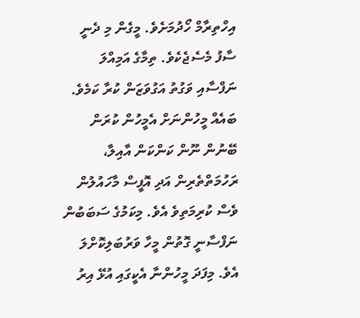އިހްތިރާމް ހޯދުމަށެވެ. މީގެން މި ދެނީ ސާފު މެސެޖެކެވެ. ތިމާގެ އަމިއްލަ ނަފްސާއި ވަގުތު އަގުވަޒަން ކުރާ ކަމެވެ.
ބައެއް މީހުންނަށް އެމީހުން ކުރަން ބޭނުން ނޫން ކަންކަން އާއިލާ، ރަހުމަތްތެރިން އަދި އޮފީސް މާހައުލުން ވެސް ކުރިމަތިވެ އެވެ. މިކަމުގެ ސަބަބުން ނަފްސާނީ ގޮތުން މީހާ ވަރުބަލިކޮށްލަ އެވެ. މިފަދަ މީހުންނާ އެކީގައި އުޅޭ އިރު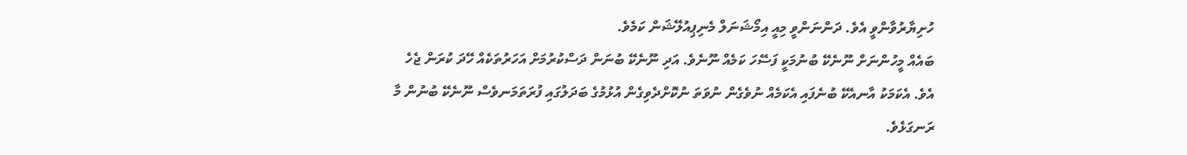ހުށިޔާރުވާންވީ އެވެ. ދަންނަންވީ މިއީ އިމޯޝަނަލް މެނިޕިއުލޭޝަން ކަމެވެ.
ބައެއް މީހުންނަށް ނޫނެކޭ ބުނުމަކީ ފަސޭހަ ކަމެއް ނޫނެވެ. އަދި ނޫނެކޭ ބުނަން ދަސްކުރުމަށް އަހަރުތަކެއް ހޭދަ ކުރަން ޖެހެ އެވެ. އެކަމަކު އާނއެކޭ ބުނެފައި އެކަމެއް ނުވެގެން ނުވަތަ ނުކޮށްދެވިގެން އުޅުމުގެ ބަދަލުގައި ފުރަތަމަނވެސް ނޫނެކޭ ބުނުން މާ ރަނގަޅެވެ.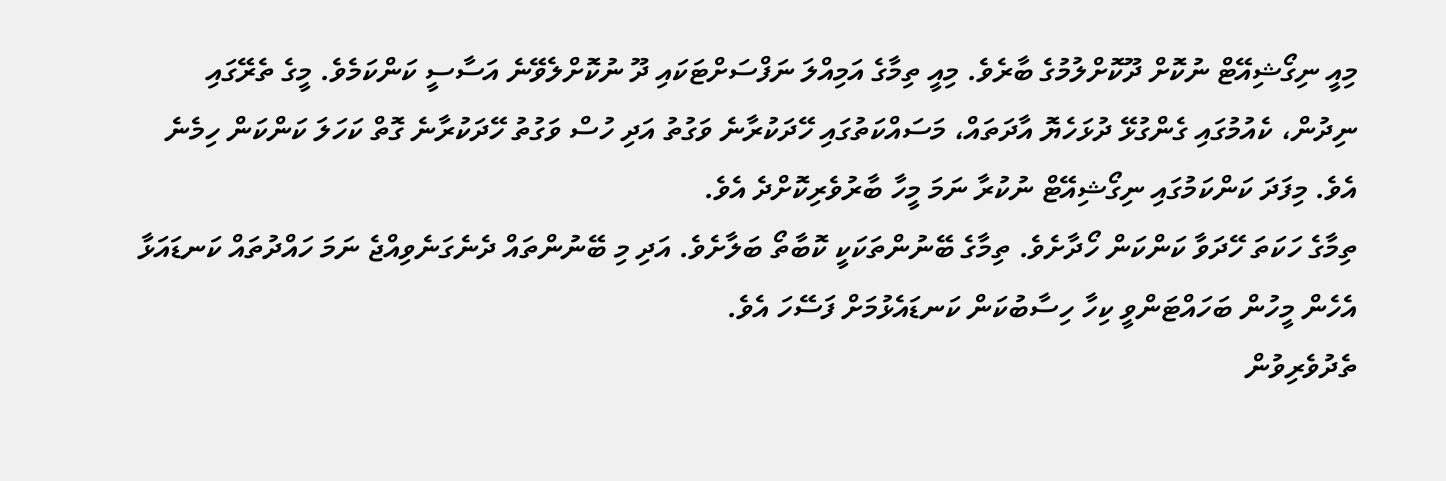މިއީ ނިގޯޝިއޭޓް ނުކޮށް ދޫކޮށްލުމުގެ ބާރެވެ. މިއީ ތިމާގެ އަމިއްލަ ނަފްސަށްޓަކައި ދޫ ނުކޮށްލެވޭނެ އަސާސީ ކަންކަމެވެ. މީގެ ތެރޭގައި ނިދުން، ކެއުމުގައި ގެންގުޅޭ ދުޅަހެޔޮ އާދަތައް، މަސައްކަތުގައި ހޭދަކުރާނެ ވަގުތު އަދި ހުސް ވަގުތު ހޭދަކުރާނެ ގޮތް ކަހަލަ ކަންކަން ހިމެނެ އެވެ. މިފަދަ ކަންކަމުގައި ނިގޯޝިއޭޓް ނުކުރާ ނަމަ މީހާ ބާރުވެރިކޮށްދެ އެވެ.
ތިމާގެ ހަކަތަ ހޭދަވާ ކަންކަން ހޯދާށެވެ. ތިމާގެ ބޭނުންތަކަކީ ކޮބާތޯ ބަލާށެވެ. އަދި މި ބޭނުންތައް ދެނެގަނެވިއްޖެ ނަމަ ހައްދުތައް ކަނޑައަޅާ އެހެން މީހުން ބަހައްޓަންވީ ކިހާ ހިސާބުކަން ކަނޑައެޅުމަށް ފަސޭހަ އެވެ.
ތެދުވެރިވުން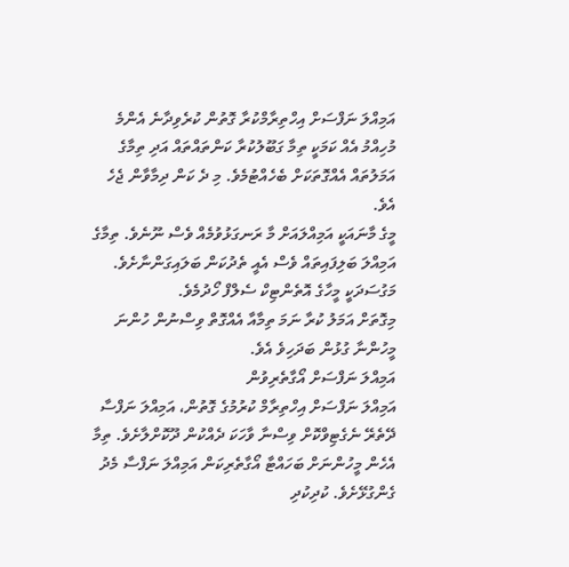އަމިއްލަ ނަފްސަށް އިހްތިރާމްކުރާ ގޮތުން ކުރެވިދާނެ އެންމެ މުހިއްމު އެއް ކަމަކީ ތިމާ ގަބޫލުކުރާ ކަންތައްތައް އަދި ތިމާގެ އަމަލުތައް އެއްގޮތަކަށް ބެހެއްޓުމެވެ. މި ދެ ކަން ދިމާވާން ޖެހެ އެވެ.
މީގެ މާނައަކީ އަމިއްލައަށް މާ ރަނގަޅުވުމެއް ވެސް ނޫނެވެ. ތިމާގެ އަމިއްލަ ބަލިފައިތައް ވެސް އެއީ ތެދުކަން ބަލައިގަންނާށެވެ. މަގުސަދަކީ މީހާގެ އޮތެންޓިކް ސެލްފް ހޯދުމެވެ.
މިގޮތަށް އަމަލު ކުރާ ނަމަ ތިމާއާ އެއްގޮތް ވިސްނުން ހުންނަ މީހުންނާ ގުޅުން ބަދަހިވެ އެވެ.
އަމިއްލަ ނަފްސަށް އޯގާތެރިވުން
އަމިއްލަ ނަފްސަށް އިހްތިރާމް ކުރުމުގެ ގޮތުން، އަމިއްލަ ނަފްސާ ދޭތެރޭ ނެގެޓިވްކޮށް ވިސްނާ ވާހަކަ ދެއްކުން ދޫކޮށްލާށެވެ. ތިމާ އެހެން މީހުންނަށް ބަހައްޓާ އޯގާތެރިކަން އަމިއްލަ ނަފްސާ މެދު ގެންގުޅޭށެވެ. ކުދިކުދި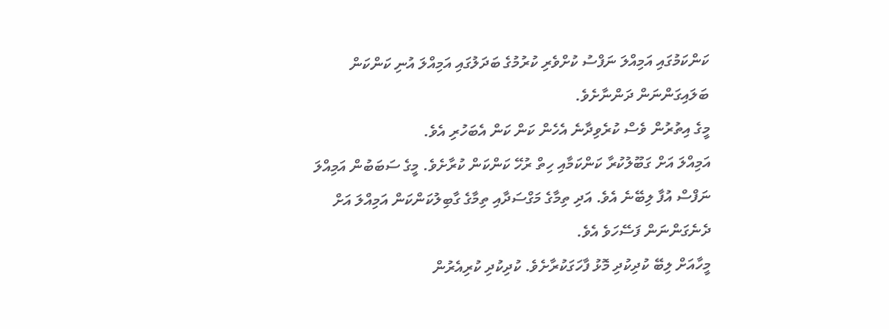ކަންކަމުގައި އަމިއްލަ ނަފްސު ކުށްވެރި ކުރުމުގެ ބަދަލުގައި އަމިއްލަ އުނި ކަންކަން ބަލައިގަންނަން ދަންނާށެވެ.
މީގެ އިތުރުން ވެސް ކުރެވިދާނެ އެހެން ކަން ކަން އެބަހުރި އެވެ.
އަމިއްލަ އަށް ގަބޫލުކުރާ ކަންކަމާއި ހިތް ރުހޭ ކަންކަން ކުރާށެވެ. މީގެ ސަބަބުން އަމިއްލަ ނަފްސް އުފާ ލިބޭނެ އެވެ. އަދި ތިމާގެ މަގްސަދާއި ތިމާގެ ގާބިލުކަންކަން އަމިއްލަ އަށް ދެނެގަންނަން ފަސޭހަވެ އެވެ.
މީހާއަށް ލިބޭ ކުދިކުދި މޮޅު ފާހަގަކުރާށެވެ. ކުދިކުދި ކުރިއެރުން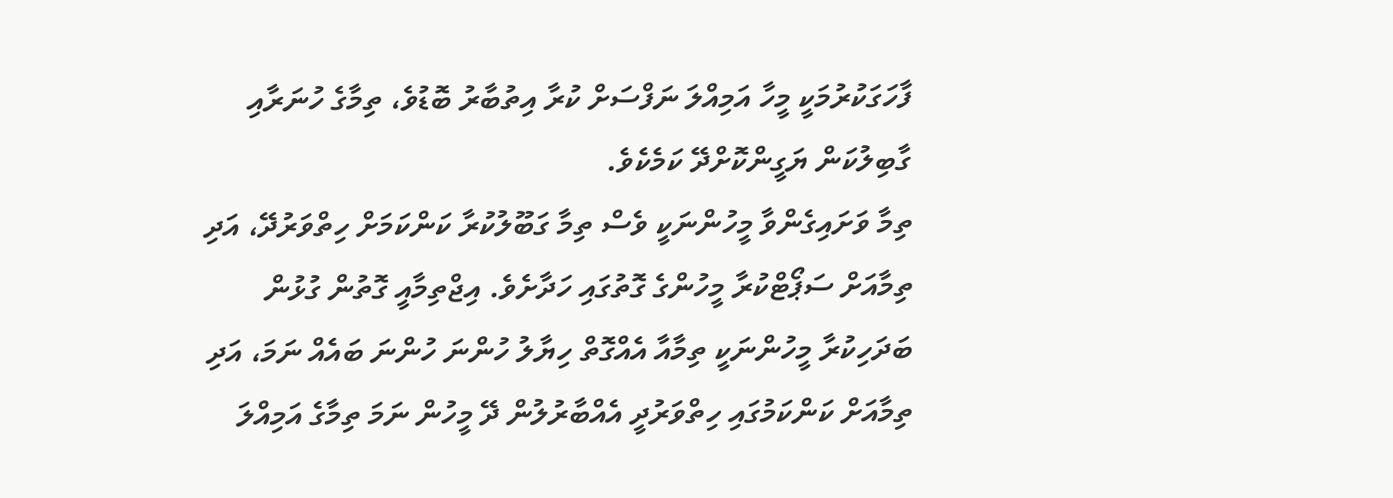ފާހަގަކުރުމަކީ މީހާ އަމިއްލަ ނަފްސަށް ކުރާ އިތުބާރު ބޮޑުވެ، ތިމާގެ ހުނަރާއި ގާބިލުކަން ޔަގީންކޮށްދޭ ކަމެކެވެ.
ތިމާ ވަށައިގެންވާ މީހުންނަކީ ވެސް ތިމާ ގަބޫލުކުރާ ކަންކަމަށް ހިތްވަރުދޭ، އަދި ތިމާއަށް ސަޕޯޓްކުރާ މީހުންގެ ގޮތުގައި ހަދާށެވެ. އިޖްތިމާއީ ގޮތުން ގުޅުން ބަދަހިކުރާ މީހުންނަކީ ތިމާއާ އެއްގޮތް ހިޔާލު ހުންނަ ހުންނަ ބައެއް ނަމަ، އަދި ތިމާއަށް ކަންކަމުގައި ހިތްވަރުދީ އެއްބާރުލުން ދޭ މީހުން ނަމަ ތިމާގެ އަމިއްލަ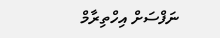ނަފްސަށް އިހްތިރާމް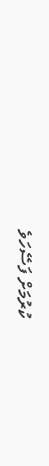ކުރުމަށް ފަސޭހަވެ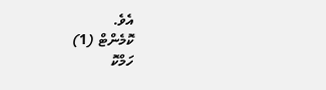އެވެ.
ކޮމެންޓް (1)
ހަމްކޮ